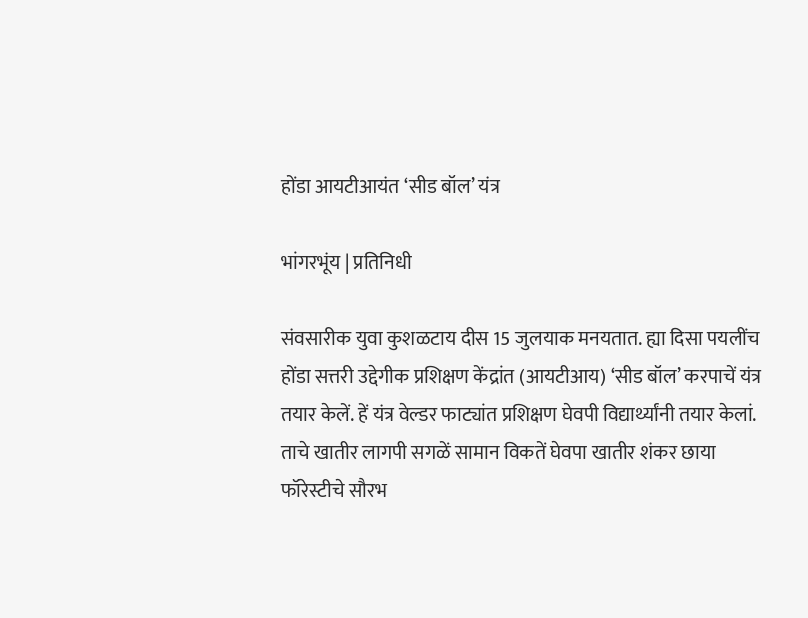होंडा आयटीआयंत ‘सीड बॉल’ यंत्र

भांगरभूंय | प्रतिनिधी

संवसारीक युवा कुशळटाय दीस 15 जुलयाक मनयतात. ह्या दिसा पयलींच होंडा सत्तरी उद्देगीक प्रशिक्षण केंद्रांत (आयटीआय) ‘सीड बॉल’ करपाचें यंत्र तयार केलें. हें यंत्र वेल्डर फाट्यांत प्रशिक्षण घेवपी विद्यार्थ्यांनी तयार केलां. ताचे खातीर लागपी सगळें सामान विकतें घेवपा खातीर शंकर छाया फॉरेस्टीचे सौरभ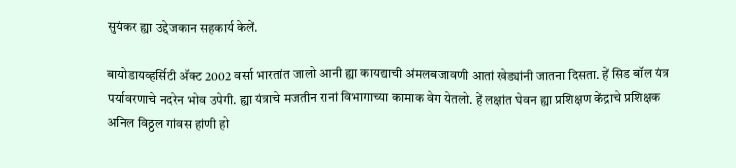सुयंकर ह्या उद्देजकान सहकार्य केलें.

बायोडायव्हर्सिटी अ‍ॅक्ट 2002 वर्सा भारतांत जालो आनी ह्या कायद्याची अंमलबजावणी आतां खेड्यांनी जातना दिसता. हें सिड बॉल यंत्र पर्यावरणाचे नदरेन भोव उपेगी. ह्या यंत्राचे मजतीन रानां विभागाच्या कामाक वेग येतलो. हें लक्षांत घेवन ह्या प्रशिक्षण केंद्राचे प्रशिक्षक अनिल विठ्ठल गांवस हांणी हो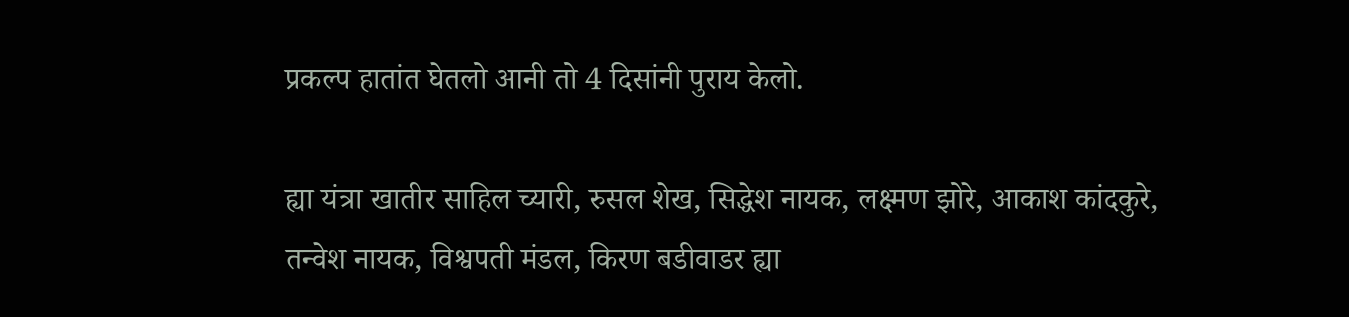प्रकल्प हातांत घेतलो आनी तो 4 दिसांनी पुराय केलो.

ह्या यंत्रा खातीर साहिल च्यारी, रुसल शेख, सिद्धेश नायक, लक्ष्मण झोरे, आकाश कांदकुरे, तन्वेश नायक, विश्वपती मंडल, किरण बडीवाडर ह्या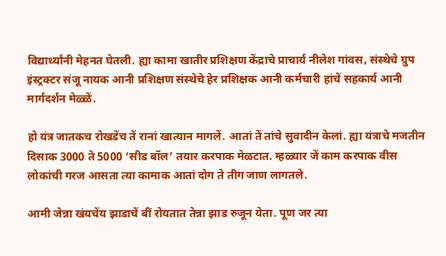विद्यार्थ्यांनी मेहनत घेतली. ह्या कामा खातीर प्रशिक्षण केंद्राचे प्राचार्य नीलेश गांवस, संस्थेचे ग्रुप इंस्ट्रक्टर संजू नायक आनी प्रशिक्षण संस्थेचे हेर प्रशिक्षक आनी कर्मचारी हांचें सहकार्य आनी मार्गदर्शन मेळ्ळें.

हो यंत्र जातकच रोखडेंच तें रानां खात्यान मागलें. आतां तें तांचे सुवादीन केलां. ह्या यंत्राचे मजतीन दिसाक 3000 ते 5000 ‘सीड बॉल’ तयार करपाक मेळटात. म्हळ्यार जें काम करपाक वीस लोकांची गरज आसता त्या कामाक आतां दोग ते तीग जाण लागतले.

आमी जेन्ना खंयचेंय झाडाचें बीं रोयतात तेन्ना झाड रुजून येता. पूण जर त्या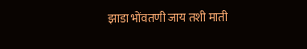झाडा भोंवतणी जाय तशी माती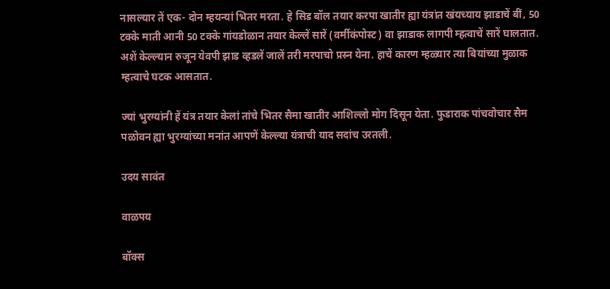नासल्यार तें एक- दोन म्हयन्यां भितर मरता. हे सिड बॉल तयार करपा खातीर ह्या यंत्रांत खंयच्याय झाडाचें बीं, 50 टक्के माती आनी 50 टक्के गांयडोळान तयार केल्लें सारें (वर्मीकंपोस्ट) वा झाडाक लागपी म्हत्वाचें सारें घालतात. अशें केल्ल्यान रुजून येवपी झाड व्हडलें जालें तरी मरपाचो प्रस्न येना. हाचें कारण म्हळ्यार त्या बियांच्या मुळाक म्हत्वाचे घटक आसतात.

ज्यां भुरग्यांनी हें यंत्र तयार केलां तांचे भितर सैमा खातीर आशिल्लो मोग दिसून येता. फुडाराक पांचवोचार सैम पळोवन ह्या भुरग्यांच्या मनांत आपणें केल्ल्या यंत्राची याद सदांच उरतली.

उदय सावंत

वाळपय

बॉक्स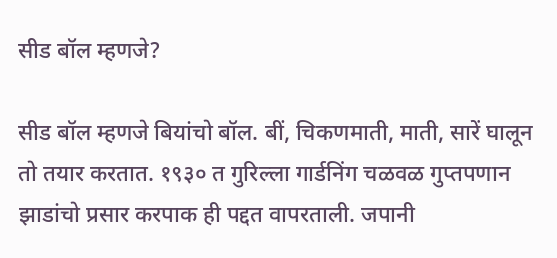सीड बॉल म्हणजे?

सीड बॉल म्हणजे बियांचो बॉल. बीं, चिकणमाती, माती, सारें घालून तो तयार करतात. १९३० त गुरिल्ला गार्डनिंग चळवळ गुप्तपणान झाडांचो प्रसार करपाक ही पद्दत वापरताली. जपानी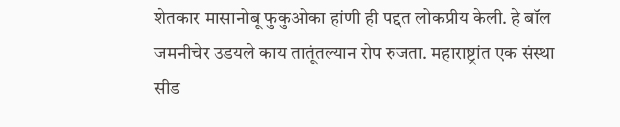शेतकार मासानोबू फुकुओका हांणी ही पद्दत लोकप्रीय केली. हे बॉल जमनीचेर उडयले काय तातूंतल्यान रोप रुजता. महाराष्ट्रांत एक संस्था सीड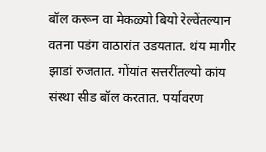बॉल करून वा मेकळ्यो बियो रेल्वेंतल्यान वतना पडंग वाठारांत उडयतात. थंय मागीर झाडां रुजतात. गोंयांत सत्तरींतल्यो कांय संस्था सीड बॉल करतात. पर्यावरण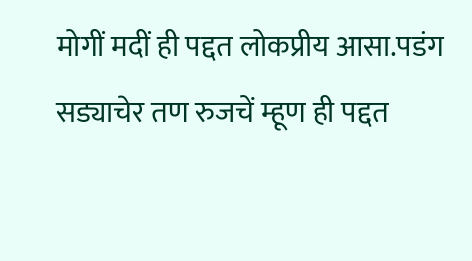मोगीं मदीं ही पद्दत लोकप्रीय आसा.पडंग सड्याचेर तण रुजचें म्हूण ही पद्दत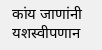कांय जाणांनी यशस्वीपणान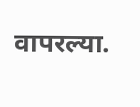वापरल्या.